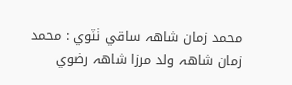محمد زمان شاھہ ساقي ٺٽوي : محمد زمان شاھہ ولد مرزا شاھہ رضوي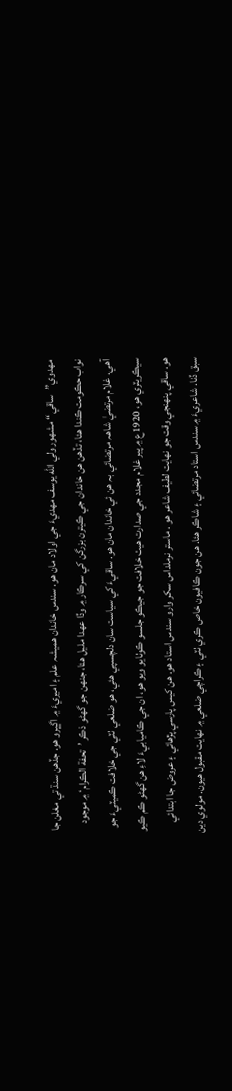مهدوي”ساقي“ مشھور ولي الله يوسف مهديءَ جي اولاد مان هو. سندس خاندان هميشہ علم ۽ اميريءَ ۾ اڳڀرو هو. جڏهن سنڌ تي مغلن جا نواب حڪومت ڪندا هئا، تڏهن هن خاندان جي ڪيترن بزرگن کي سرڪار ۾ وڏا عهدا مليل هئا، جنهن جو گهڻو ذڪر ’تحفة الڪرام‘ ۾ موجود آهي. غلام مرتضيٰ شاھہ مرتضائي بہ هن ئي خاندان مان هو. ساقيءَ کي سياست سان دلچسپي هئي، هو ضلعي ٺٽي جي خلافت ڪميٽيءَ جو سيڪريٽري هو، 1920ع ۾ پير غلام مجدد جي صدارت هيٺ خلافت جو جيڪو جلسو ڪوٺايو ويو هو، ان جي ڪاميابيءَ لاءِ هن گهڻو ڪم ڪيو هو. ساقي پنھنجي وقت جو نهايت لطيف شاعر هو . ماستر نرملداس سکر وارو سندس استاد هو. هن کيس پارسي پڙهائي ۽ عروض جا ابتدائي سبق ڏنا. شاعريءَ ۾ سندس استاد مرتضائي ۽ شاڪر هئا. هن جون ڪافيون خاص ڪري ٺٽي ۽ ڪراچي ضلعي ۾ نهايت مقبول هيون. مولوي دين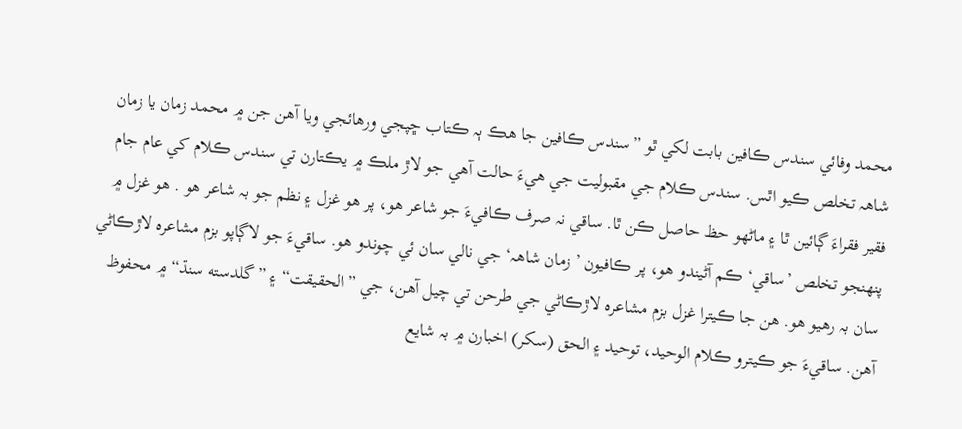محمد وفائي سندس ڪافين بابت لکي ٿو ”سندس ڪافين جا هڪ ٻہ ڪتاب ڇپجي ورهائجي ويا آهن جن ۾ محمد زمان يا زمان شاھہ تخلص ڪيو اٿس. سندس ڪلام جي مقبوليت جي هيءَ حالت آهي جو لاڙ ملڪ ۾ يڪتارن تي سندس ڪلام کي عام جام فقير فقراءَ ڳائين ٿا ۽ ماڻهو حظ حاصل ڪن ٿا. ساقي نہ صرف ڪافيءَ جو شاعر هو، پر هو غزل ۽ نظم جو بہ شاعر هو . هو غزل ۾ پنهنجو تخلص ’ساقي‘ ڪم آڻيندو هو، پر ڪافيون ’زمان شاھہ‘ جي نالي سان ئي چوندو هو. ساقيءَ جو لاڳاپو بزم مشاعره لاڙڪاڻي سان بہ رهيو هو. هن جا ڪيترا غزل بزم مشاعره لاڙڪاڻي جي طرحن تي چيل آهن، جي ”الحقيقت“ ۽ ”گلدسته سنڌ“ ۾ محفوظ آهن. ساقيءَ جو ڪيترو ڪلام الوحيد، توحيد ۽ الحق (سکر) اخبارن ۾ بہ شايع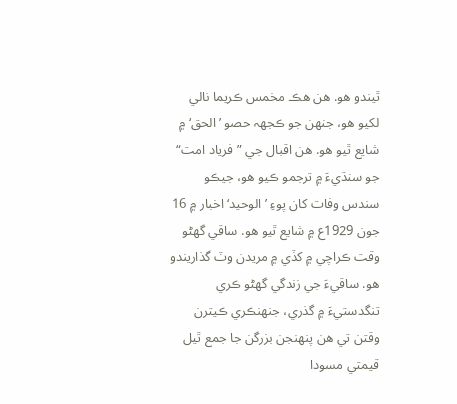ٿيندو هو. هن هڪ مخمس ڪريما نالي لکيو هو، جنهن جو ڪجهہ حصو ’الحق‘ ۾ شايع ٿيو هو. هن اقبال جي ”فرياد امت“ جو سنڌيءَ ۾ ترجمو ڪيو هو، جيڪو سندس وفات کان پوءِ ’الوحيد‘ اخبار ۾ 16 جون 1929ع ۾ شايع ٿيو هو. ساقي گهڻو وقت ڪراچي ۾ کڏي ۾ مريدن وٽ گذاريندو هو. ساقيءَ جي زندگي گهڻو ڪري تنگدستيءَ ۾ گذري، جنهنڪري ڪيترن وقتن تي هن پنهنجن بزرگن جا جمع ٿيل قيمتي مسودا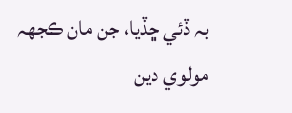بہ ڏئي ڇڏيا، جن مان ڪجهہ مولوي دين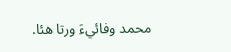محمد وفائيءَ ورتا هئا.